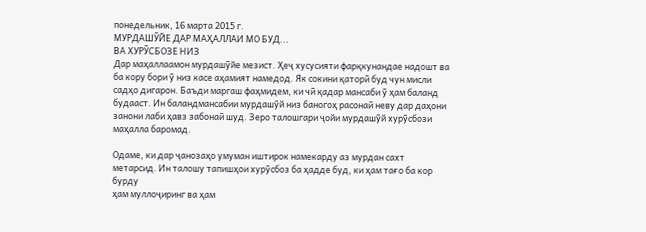понедельник, 16 марта 2015 г.
МУРДАШӮЙЕ ДАР МАҲАЛЛАИ МО БУД...
ВА ХУРӮСБОЗЕ НИЗ
Дар маҳаллаамон мурдашӯйе мезист. Ҳеҷ хусусияти фарқкунандае надошт ва ба кору бори ӯ низ касе аҳамият намедод. Як сокини қаторӣ буд чун мисли садҳо дигарон. Баъди маргаш фаҳмидем, ки чӣ қадар мансаби ӯ ҳам баланд будааст. Ин баландмансабии мурдашӯй низ баногоҳ расонаӣ неву дар даҳони занони лаби ҳавз забонаӣ шуд. Зеро талошгари ҷойи мурдашӯй хурӯсбози маҳалла баромад.

Одаме, ки дар ҷанозаҳо умуман иштирок намекарду аз мурдан сахт
метарсид. Ин талошу тапишҳои хурӯсбоз ба ҳадде буд, ки ҳам тағо ба кор бурду
ҳам муллоҷиринг ва ҳам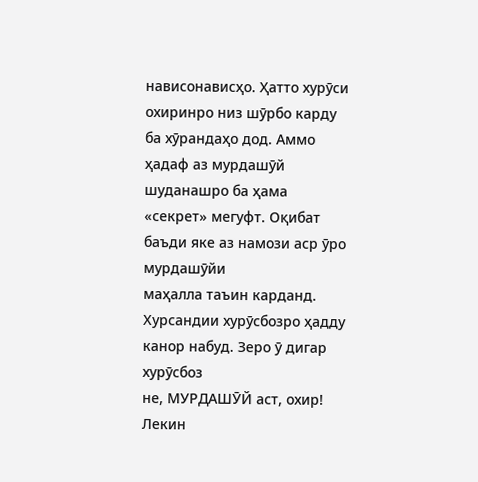нависонависҳо. Ҳатто хурӯси охиринро низ шӯрбо карду
ба хӯрандаҳо дод. Аммо ҳадаф аз мурдашӯй
шуданашро ба ҳама «секрет» мегуфт. Оқибат баъди яке аз намози аср ӯро мурдашӯйи
маҳалла таъин карданд. Хурсандии хурӯсбозро ҳадду канор набуд. Зеро ӯ дигар хурӯсбоз
не, МУРДАШӮЙ аст, охир! Лекин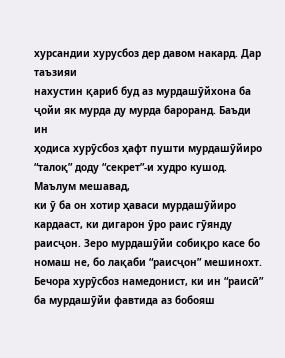хурсандии хурусбоз дер давом накард. Дар таъзияи
нахустин қариб буд аз мурдашӯйхона ба ҷойи як мурда ду мурда бароранд. Баъди ин
ҳодиса хурӯсбоз ҳафт пушти мурдашӯйиро “талоқ” доду “секрет”-и худро кушод.
Маълум мешавад,
ки ӯ ба он хотир ҳаваси мурдашӯйиро кардааст, ки дигарон ӯро раис гӯянду
раисҷон. Зеро мурдашӯйи собиқро касе бо номаш не, бо лақаби “раисҷон” мешинохт.
Бечора хурӯсбоз намедонист, ки ин “раисӣ” ба мурдашӯйи фавтида аз бобояш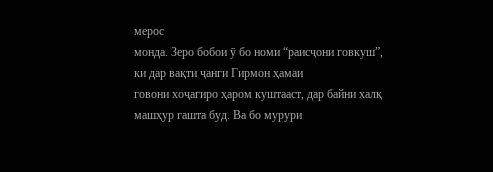мерос
монда. Зеро бобои ӯ бо номи “раисҷони говкуш”, ки дар вақти ҷанги Гирмон ҳамаи
говони хоҷагиро ҳаром куштааст, дар байни халқ машҳур гашта буд. Ва бо мурури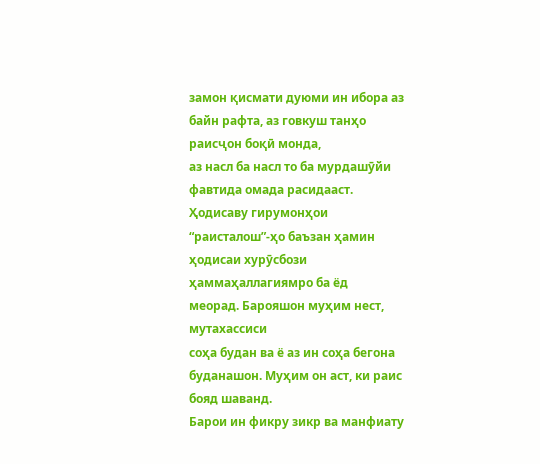замон қисмати дуюми ин ибора аз байн рафта, аз говкуш танҳо раисҷон боқӣ монда,
аз насл ба насл то ба мурдашӯйи фавтида омада расидааст.
Ҳодисаву гирумонҳои
“раисталош”-ҳо баъзан ҳамин ҳодисаи хурӯсбози ҳаммаҳаллагиямро ба ёд
меорад. Барояшон муҳим нест, мутахассиси
соҳа будан ва ё аз ин соҳа бегона буданашон. Муҳим он аст, ки раис бояд шаванд.
Барои ин фикру зикр ва манфиату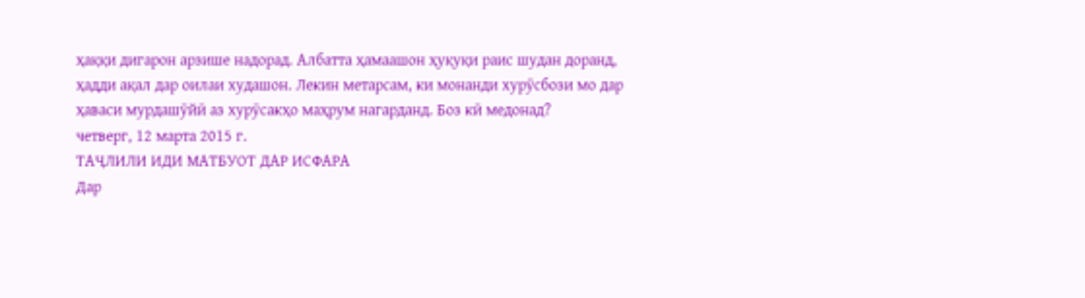ҳаққи дигарон арзише надорад. Албатта ҳамаашон ҳуқуқи раис шудан доранд,
ҳадди ақал дар оилаи худашон. Лекин метарсам, ки монанди хурӯсбози мо дар
ҳаваси мурдашӯйӣ аз хурӯсакҳо маҳрум нагарданд. Боз кӣ медонад?
четверг, 12 марта 2015 г.
ТАҶЛИЛИ ИДИ МАТБУОТ ДАР ИСФАРА
Дар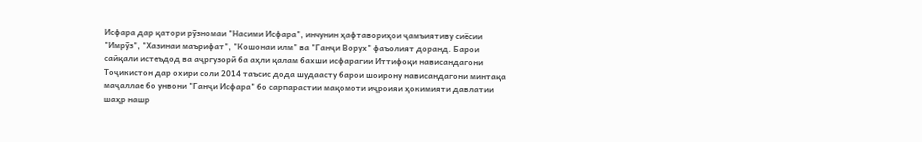Исфара дар қатори рӯзномаи "Насими Исфара", инчунин ҳафтавориҳои ҷамъиятиву сиёсии "Имрӯз", "Хазинаи маърифат", "Кошонаи илм" ва "Ганҷи Ворух" фаъолият доранд. Барои сайқали истеъдод ва аҷргузорӣ ба аҳли қалам бахши исфарагии Иттифоқи нависандагони Тоҷикистон дар охири соли 2014 таъсис дода шудаасту барои шоирону нависандагони минтақа маҷаллае бо унвони "Ганҷи Исфара" бо сарпарастии мақомоти иҷроияи ҳокимияти давлатии шаҳр нашр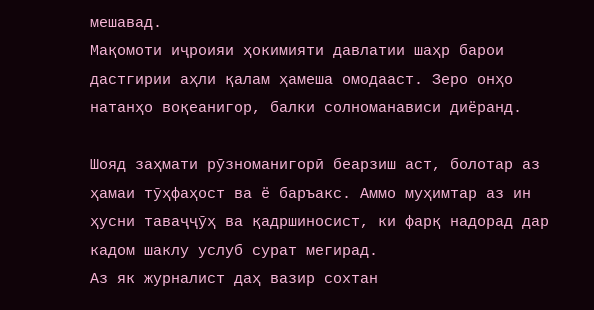мешавад.
Мақомоти иҷроияи ҳокимияти давлатии шаҳр барои дастгирии аҳли қалам ҳамеша омодааст. Зеро онҳо натанҳо воқеанигор, балки солноманависи диёранд.

Шояд заҳмати рӯзноманигорӣ беарзиш аст, болотар аз ҳамаи тӯҳфаҳост ва ё баръакс. Аммо муҳимтар аз ин ҳусни таваҷҷӯҳ ва қадршиносист, ки фарқ надорад дар кадом шаклу услуб сурат мегирад.
Аз як журналист даҳ вазир сохтан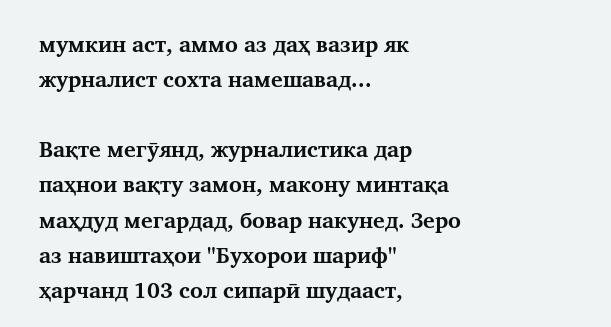мумкин аст, аммо аз даҳ вазир як журналист сохта намешавад...

Вақте мегӯянд, журналистика дар паҳнои вақту замон, макону минтақа маҳдуд мегардад, бовар накунед. Зеро аз навиштаҳои "Бухорои шариф" ҳарчанд 103 сол сипарӣ шудааст,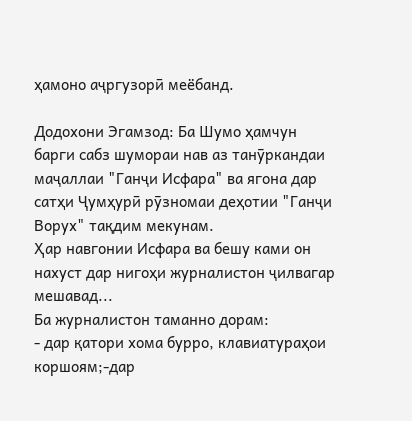ҳамоно аҷргузорӣ меёбанд.

Додохони Эгамзод: Ба Шумо ҳамчун барги сабз шумораи нав аз танӯркандаи маҷаллаи "Ганҷи Исфара" ва ягона дар сатҳи Ҷумҳурӣ рӯзномаи деҳотии "Ганҷи Ворух" тақдим мекунам.
Ҳар навгонии Исфара ва бешу ками он нахуст дар нигоҳи журналистон ҷилвагар мешавад...
Ба журналистон таманно дорам:
- дар қатори хома бурро, клавиатураҳои коршоям;-дар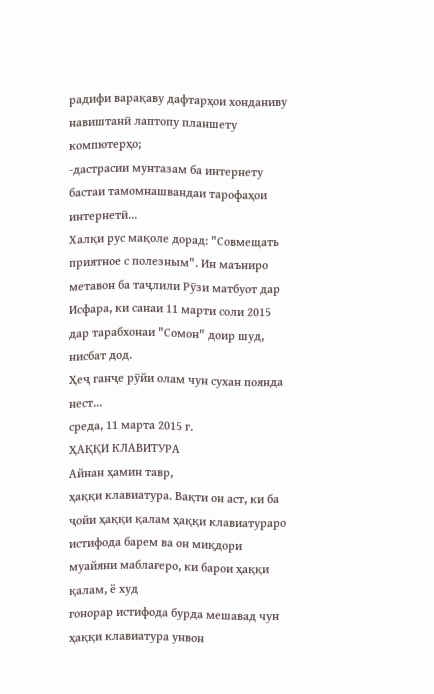радифи варақаву дафтарҳои хонданиву навиштанӣ лаптопу планшету компютерҳо;
-дастрасии мунтазам ба интернету бастаи тамомнашвандаи тарофаҳои интернетӣ...
Халқи рус мақоле дорад: "Совмещать приятное с полезным". Ин маъниро метавон ба таҷлили Рӯзи матбуот дар Исфара, ки санаи 11 марти соли 2015 дар тарабхонаи "Сомон" доир шуд, нисбат дод.
Ҳеҷ ганҷе рӯйи олам чун сухан поянда нест...
среда, 11 марта 2015 г.
ҲАҚҚИ КЛАВИТУРА
Айнан ҳамин тавр,
ҳаққи клавиатура. Вақти он аст, ки ба ҷойи ҳаққи қалам ҳаққи клавиатураро
истифода барем ва он миқдори муайяни маблағеро, ки барои ҳаққи қалам, ё худ
гонорар истифода бурда мешавад чун ҳаққи клавиатура унвон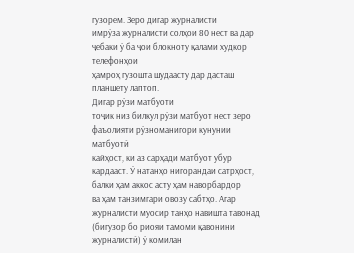гузорем. Зеро дигар журналисти
имрӯза журналисти солҳои 80 нест ва дар ҷебаки ӯ ба ҷои блокноту қалами худкор телефонҳои
ҳамроҳ гузошта шудаасту дар дасташ планшету лаптоп.
Дигар рӯзи матбуоти
тоҷик низ билкул рӯзи матбуот нест зеро фаъолияти рӯзноманигори кунунии матбуотӣ
кайҳост, ки аз сарҳади матбуот убур
кардааст. Ӯ натанҳо нигорандаи сатрҳост, балки ҳам аккос асту ҳам наворбардор
ва ҳам танзимгари овозу сабтҳо. Агар журналисти муосир танҳо навишта тавонад
(бигузор бо риояи тамоми қавонини журналистӣ) ӯ комилан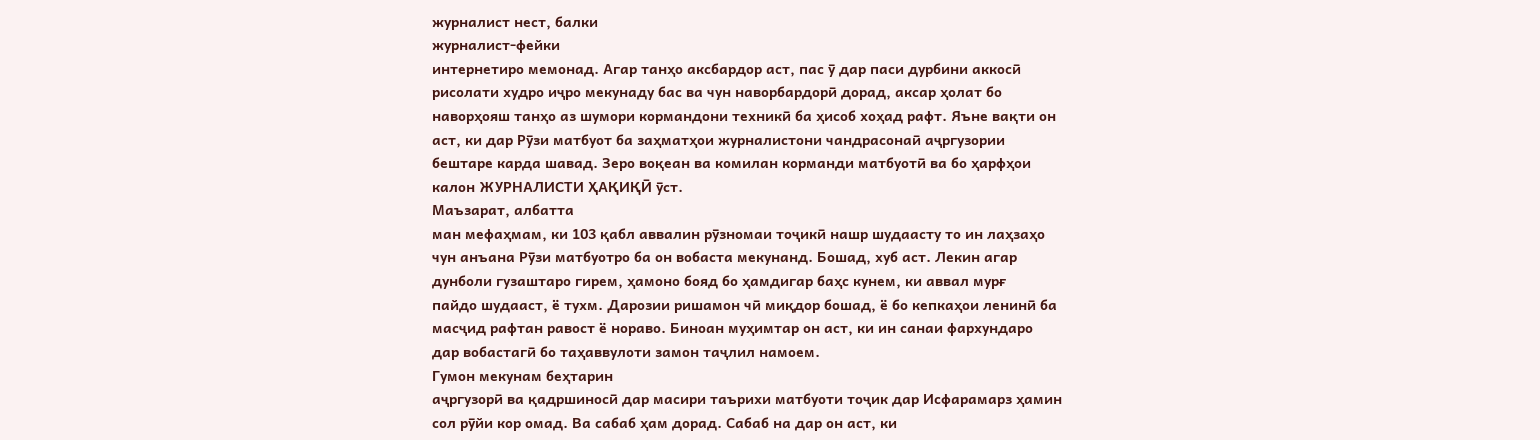журналист нест, балки
журналист-фейки
интернетиро мемонад. Агар танҳо аксбардор аст, пас ӯ дар паси дурбини аккосӣ
рисолати худро иҷро мекунаду бас ва чун наворбардорӣ дорад, аксар ҳолат бо
наворҳояш танҳо аз шумори кормандони техникӣ ба ҳисоб хоҳад рафт. Яъне вақти он
аст, ки дар Рӯзи матбуот ба заҳматҳои журналистони чандрасонаӣ аҷргузории
бештаре карда шавад. Зеро воқеан ва комилан корманди матбуотӣ ва бо ҳарфҳои
калон ЖУРНАЛИСТИ ҲАҚИҚӢ ӯст.
Маъзарат, албатта
ман мефаҳмам, ки 103 қабл аввалин рӯзномаи тоҷикӣ нашр шудаасту то ин лаҳзаҳо
чун анъана Рӯзи матбуотро ба он вобаста мекунанд. Бошад, хуб аст. Лекин агар
дунболи гузаштаро гирем, ҳамоно бояд бо ҳамдигар баҳс кунем, ки аввал мурғ
пайдо шудааст, ё тухм. Дарозии ришамон чӣ миқдор бошад, ё бо кепкаҳои ленинӣ ба
масҷид рафтан равост ё нораво. Биноан муҳимтар он аст, ки ин санаи фархундаро
дар вобастагӣ бо таҳаввулоти замон таҷлил намоем.
Гумон мекунам беҳтарин
аҷргузорӣ ва қадршиносӣ дар масири таърихи матбуоти тоҷик дар Исфарамарз ҳамин
сол рӯйи кор омад. Ва сабаб ҳам дорад. Сабаб на дар он аст, ки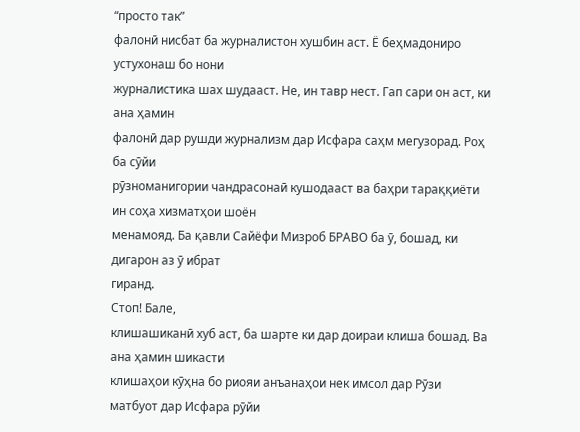“просто так”
фалонӣ нисбат ба журналистон хушбин аст. Ё беҳмадониро устухонаш бо нони
журналистика шах шудааст. Не, ин тавр нест. Гап сари он аст, ки ана ҳамин
фалонӣ дар рушди журнализм дар Исфара саҳм мегузорад. Роҳ ба сӯйи
рӯзноманигории чандрасонаӣ кушодааст ва баҳри тараққиёти ин соҳа хизматҳои шоён
менамояд. Ба қавли Сайёфи Мизроб БРАВО ба ӯ, бошад, ки дигарон аз ӯ ибрат
гиранд.
Стоп! Бале,
клишашиканӣ хуб аст, ба шарте ки дар доираи клиша бошад. Ва ана ҳамин шикасти
клишаҳои кӯҳна бо риояи анъанаҳои нек имсол дар Рӯзи матбуот дар Исфара рӯйи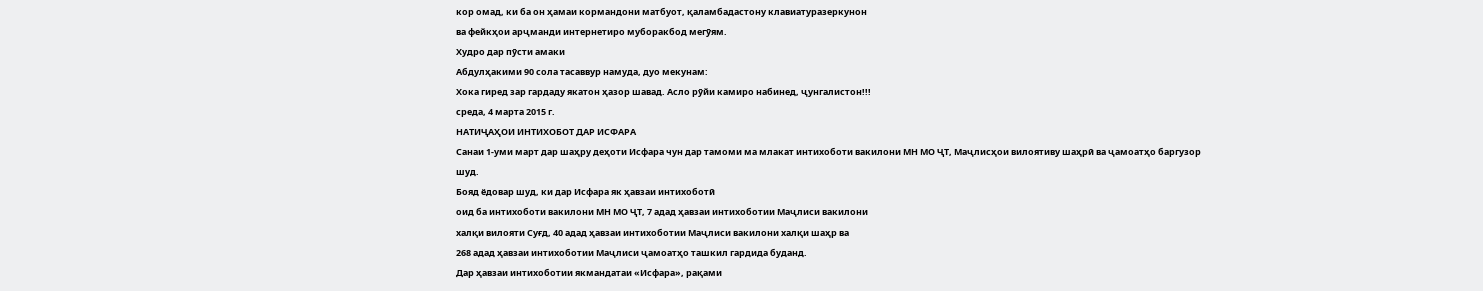кор омад, ки ба он ҳамаи кормандони матбуот, қаламбадастону клавиатуразеркунон
ва фейкҳои арҷманди интернетиро муборакбод мегӯям.
Худро дар пӯсти амаки
Абдулҳакими 90 сола тасаввур намуда, дуо мекунам:
Хока гиред зар гардаду якатон ҳазор шавад. Асло рӯйи камиро набинед, ҷунгалистон!!!
среда, 4 марта 2015 г.
НАТИҶАҲОИ ИНТИХОБОТ ДАР ИСФАРА
Санаи 1-уми март дар шаҳру деҳоти Исфара чун дар тамоми ма млакат интихоботи вакилони МН МО ҶТ, Маҷлисҳои вилоятиву шаҳрӣ ва ҷамоатҳо баргузор шуд.
Бояд ёдовар шуд, ки дар Исфара як ҳавзаи интихоботӣ
оид ба интихоботи вакилони МН МО ҶТ, 7 адад ҳавзаи интихоботии Маҷлиси вакилони
халқи вилояти Суғд, 40 адад ҳавзаи интихоботии Маҷлиси вакилони халқи шаҳр ва
268 адад ҳавзаи интихоботии Маҷлиси ҷамоатҳо ташкил гардида буданд.
Дар ҳавзаи интихоботии якмандатаи «Исфара», рақами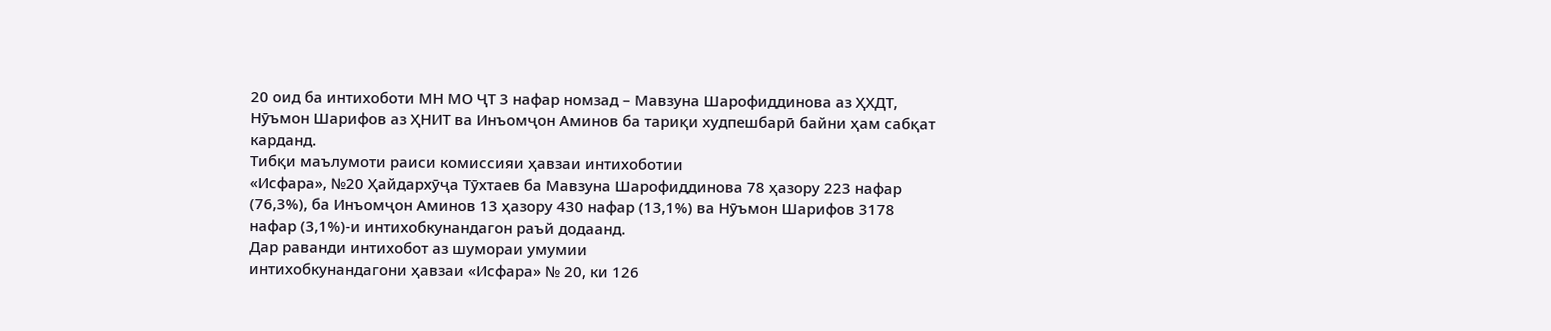20 оид ба интихоботи МН МО ҶТ 3 нафар номзад – Мавзуна Шарофиддинова аз ҲХДТ,
Нӯъмон Шарифов аз ҲНИТ ва Инъомҷон Аминов ба тариқи худпешбарӣ байни ҳам сабқат
карданд.
Тибқи маълумоти раиси комиссияи ҳавзаи интихоботии
«Исфара», №20 Ҳайдархӯҷа Тӯхтаев ба Мавзуна Шарофиддинова 78 ҳазору 223 нафар
(76,3%), ба Инъомҷон Аминов 13 ҳазору 430 нафар (13,1%) ва Нӯъмон Шарифов 3178
нафар (3,1%)-и интихобкунандагон раъй додаанд.
Дар раванди интихобот аз шумораи умумии
интихобкунандагони ҳавзаи «Исфара» № 20, ки 126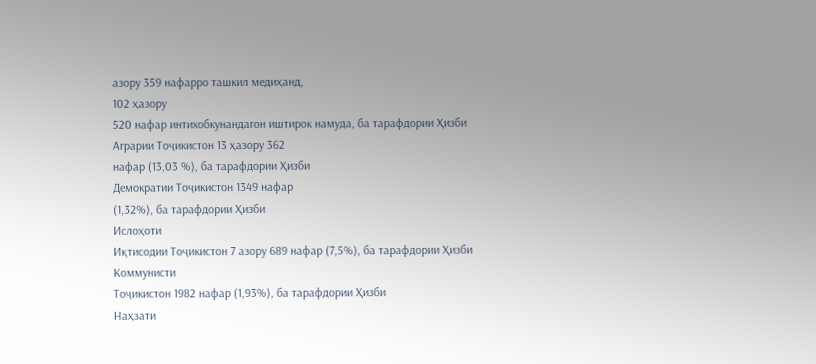азору 359 нафарро ташкил медиҳанд,
102 ҳазору
520 нафар интихобкунандагон иштирок намуда, ба тарафдории Ҳизби Аграрии Тоҷикистон 13 ҳазору 362
нафар (13,03 %), ба тарафдории Ҳизби
Демократии Тоҷикистон 1349 нафар
(1,32%), ба тарафдории Ҳизби
Ислоҳоти
Иқтисодии Тоҷикистон 7 азору 689 нафар (7,5%), ба тарафдории Ҳизби Коммунисти
Тоҷикистон 1982 нафар (1,93%), ба тарафдории Ҳизби
Наҳзати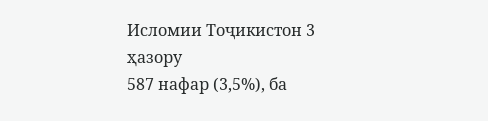Исломии Тоҷикистон 3 ҳазору
587 нафар (3,5%), ба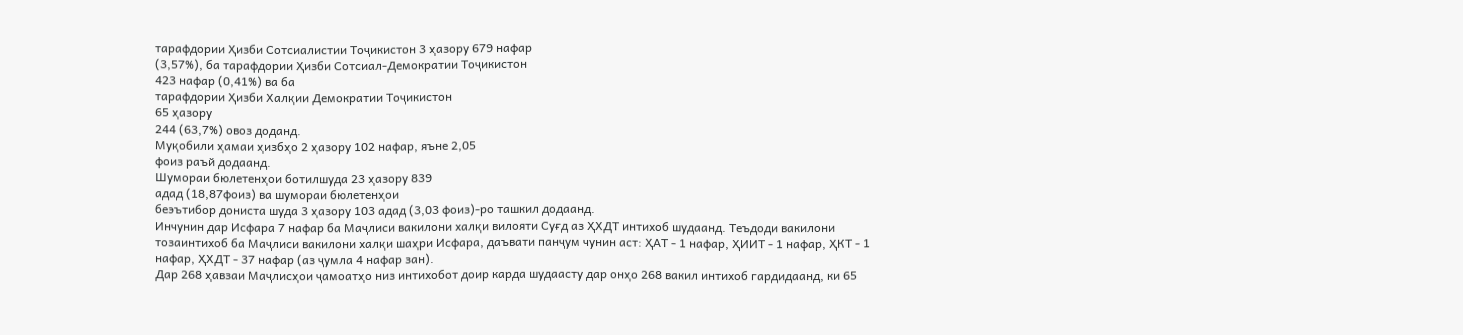тарафдории Ҳизби Сотсиалистии Тоҷикистон 3 ҳазору 679 нафар
(3,57%), ба тарафдории Ҳизби Сотсиал-Демократии Тоҷикистон
423 нафар (0,41%) ва ба
тарафдории Ҳизби Халқии Демократии Тоҷикистон
65 ҳазору
244 (63,7%) овоз доданд.
Муқобили ҳамаи ҳизбҳо 2 ҳазору 102 нафар, яъне 2,05
фоиз раъй додаанд.
Шумораи бюлетенҳои ботилшуда 23 ҳазору 839
адад (18,87фоиз) ва шумораи бюлетенҳои
беэътибор дониста шуда 3 ҳазору 103 адад (3,03 фоиз)-ро ташкил додаанд.
Инчунин дар Исфара 7 нафар ба Маҷлиси вакилони халқи вилояти Суғд аз ҲХДТ интихоб шудаанд. Теъдоди вакилони тозаинтихоб ба Маҷлиси вакилони халқи шаҳри Исфара, даъвати панҷум чунин аст: ҲАТ - 1 нафар, ҲИИТ - 1 нафар, ҲКТ - 1 нафар, ҲХДТ - 37 нафар (аз ҷумла 4 нафар зан).
Дар 268 ҳавзаи Маҷлисҳои ҷамоатҳо низ интихобот доир карда шудаасту дар онҳо 268 вакил интихоб гардидаанд, ки 65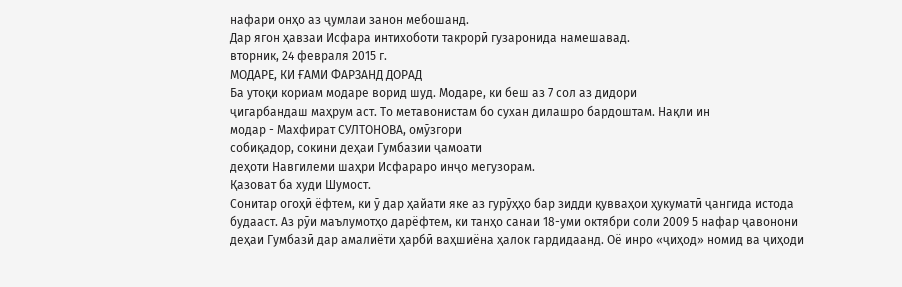нафари онҳо аз ҷумлаи занон мебошанд.
Дар ягон ҳавзаи Исфара интихоботи такрорӣ гузаронида намешавад.
вторник, 24 февраля 2015 г.
МОДАРЕ, КИ ҒАМИ ФАРЗАНД ДОРАД
Ба утоқи кориам модаре ворид шуд. Модаре, ки беш аз 7 сол аз дидори
ҷигарбандаш маҳрум аст. То метавонистам бо сухан дилашро бардоштам. Нақли ин
модар - Махфират СУЛТОНОВА, омӯзгори
собиқадор, сокини деҳаи Гумбазии ҷамоати
деҳоти Навгилеми шаҳри Исфараро инҷо мегузорам.
Қазоват ба худи Шумост.
Сонитар огоҳӣ ёфтем, ки ӯ дар ҳайати яке аз гурӯҳҳо бар зидди қувваҳои ҳукуматӣ ҷангида истода будааст. Аз рӯи маълумотҳо дарёфтем, ки танҳо санаи 18-уми октябри соли 2009 5 нафар ҷавонони деҳаи Гумбазӣ дар амалиёти ҳарбӣ ваҳшиёна ҳалок гардидаанд. Оё инро «ҷиҳод» номид ва ҷиҳоди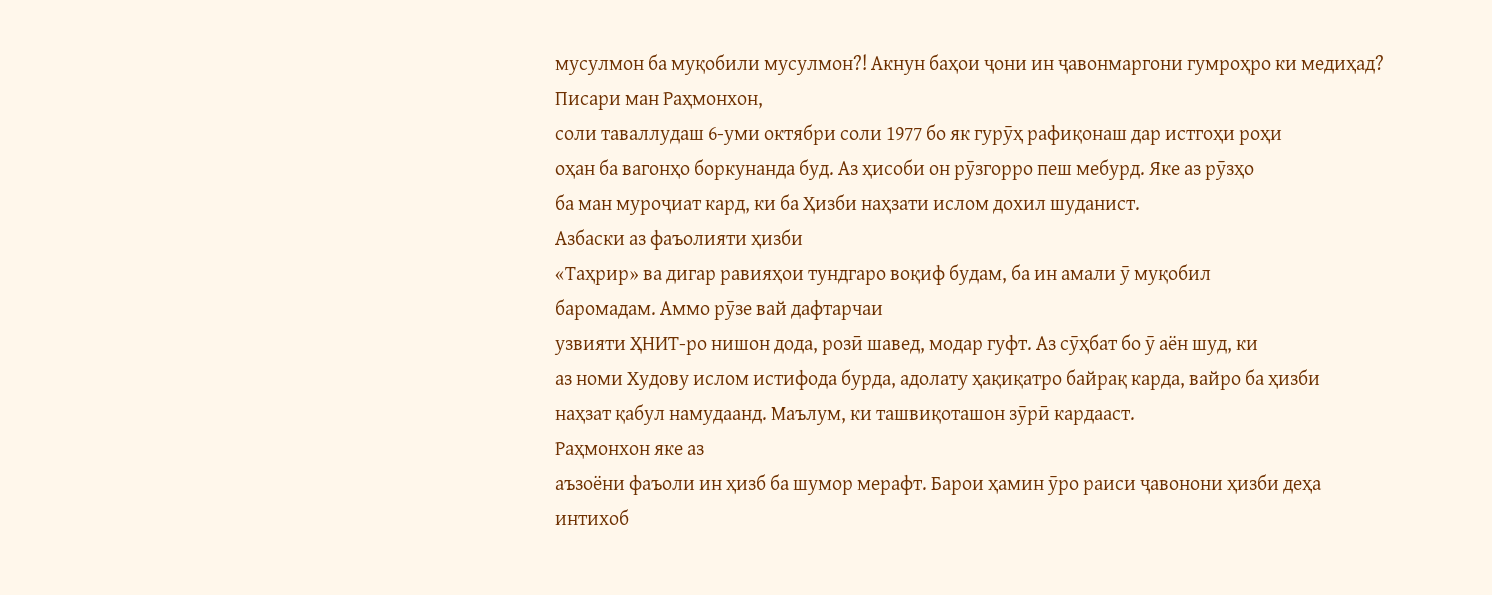мусулмон ба муқобили мусулмон?! Акнун баҳои ҷони ин ҷавонмаргони гумроҳро ки медиҳад?
Писари ман Раҳмонхон,
соли таваллудаш 6-уми октябри соли 1977 бо як гурӯҳ рафиқонаш дар истгоҳи роҳи
оҳан ба вагонҳо боркунанда буд. Аз ҳисоби он рӯзгорро пеш мебурд. Яке аз рӯзҳо
ба ман муроҷиат кард, ки ба Ҳизби наҳзати ислом дохил шуданист.
Азбаски аз фаъолияти ҳизби
«Таҳрир» ва дигар равияҳои тундгаро воқиф будам, ба ин амали ӯ муқобил
баромадам. Аммо рӯзе вай дафтарчаи
узвияти ҲНИТ-ро нишон дода, розӣ шавед, модар гуфт. Аз сӯҳбат бо ӯ аён шуд, ки
аз номи Худову ислом истифода бурда, адолату ҳақиқатро байрақ карда, вайро ба ҳизби
наҳзат қабул намудаанд. Маълум, ки ташвиқоташон зӯрӣ кардааст.
Раҳмонхон яке аз
аъзоёни фаъоли ин ҳизб ба шумор мерафт. Барои ҳамин ӯро раиси ҷавонони ҳизби деҳа
интихоб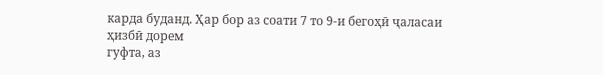карда буданд. Ҳар бор аз соати 7 то 9-и бегоҳӣ ҷаласаи ҳизбӣ дорем
гуфта, аз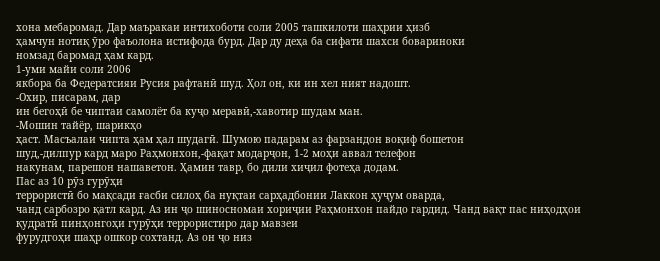хона мебаромад. Дар маъракаи интихоботи соли 2005 ташкилоти шаҳрии ҳизб
ҳамчун нотиқ ӯро фаъолона истифода бурд. Дар ду деҳа ба сифати шахси бовариноки
номзад баромад ҳам кард.
1-уми майи соли 2006
якбора ба Федератсияи Русия рафтанӣ шуд. Ҳол он, ки ин хел ният надошт.
-Охир, писарам, дар
ин бегоҳӣ бе чиптаи самолёт ба куҷо меравӣ,-хавотир шудам ман.
-Мошин тайёр, шарикҳо
ҳаст. Масъалаи чипта ҳам ҳал шудагӣ. Шумою падарам аз фарзандон воқиф бошетон
шуд,-дилпур кард маро Раҳмонхон,-фақат модарҷон, 1-2 моҳи аввал телефон
накунам, парешон нашаветон. Ҳамин тавр, бо дили хиҷил фотеҳа додам.
Пас аз 10 рӯз гурӯҳи
террористӣ бо мақсади ғасби силоҳ ба нуқтаи сарҳадбонии Лаккон ҳуҷум оварда,
чанд сарбозро қатл кард. Аз ин ҷо шиносномаи хориҷии Раҳмонхон пайдо гардид. Чанд вақт пас ниҳодҳои қудратӣ пинҳонгоҳи гурӯҳи террористиро дар мавзеи
фурудгоҳи шаҳр ошкор сохтанд. Аз он ҷо низ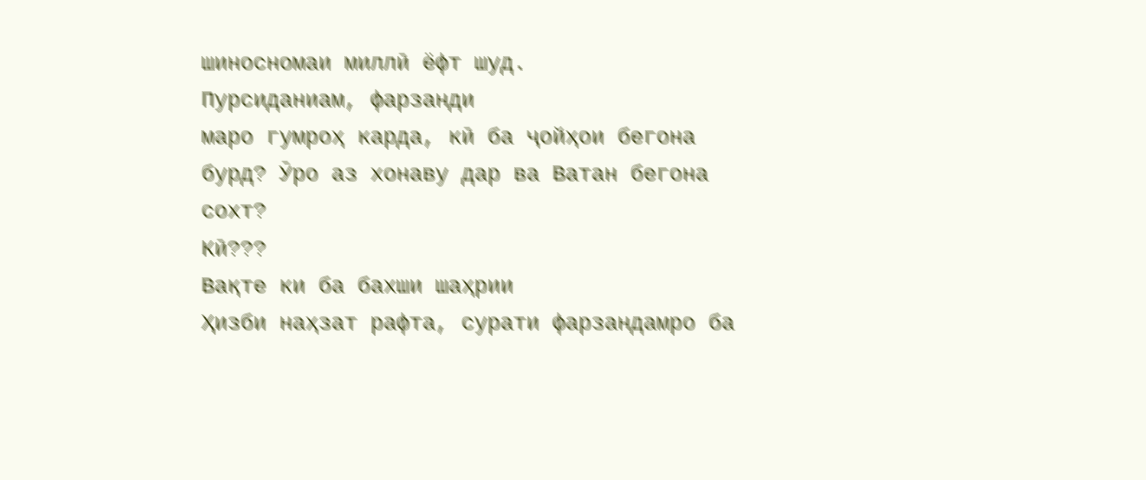шиносномаи миллӣ ёфт шуд.
Пурсиданиам, фарзанди
маро гумроҳ карда, кӣ ба ҷойҳои бегона бурд? Ӯро аз хонаву дар ва Ватан бегона сохт?
Кӣ???
Вақте ки ба бахши шаҳрии
Ҳизби наҳзат рафта, сурати фарзандамро ба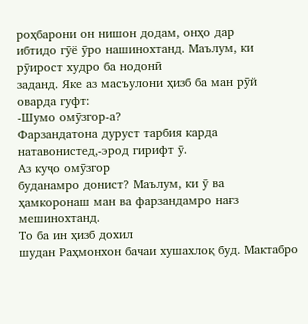роҳбарони он нишон додам, онҳо дар
ибтидо гӯё ӯро нашинохтанд. Маълум, ки рӯирост худро ба нодонӣ
заданд. Яке аз масъулони ҳизб ба ман рӯй оварда гуфт:
-Шумо омӯзгор-а?
Фарзандатона дуруст тарбия карда натавонистед,-эрод гирифт ӯ.
Аз куҷо омӯзгор
буданамро донист? Маълум, ки ӯ ва ҳамкоронаш ман ва фарзандамро нағз
мешинохтанд.
То ба ин ҳизб дохил
шудан Раҳмонхон бачаи хушахлоқ буд. Мактабро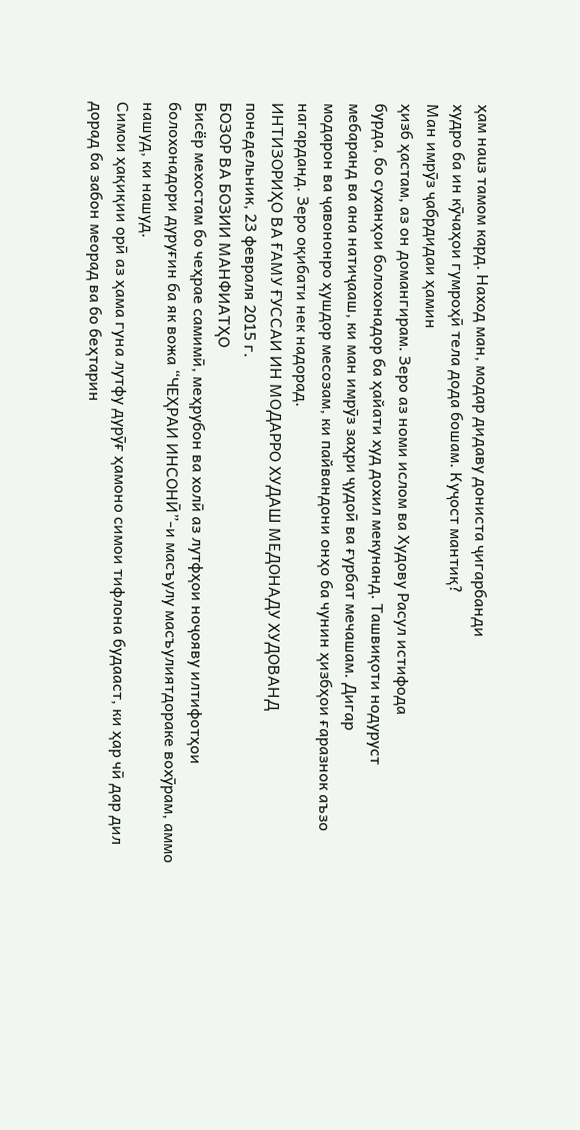ҳам наuз тамом кард. Наход ман, модар дидаву дониста ҷигарбанди
худро ба ин кӯчаҳои гумроҳӣ тела дода бошам. Куҷост мантиқ?
Ман имрӯз ҷабрдидаи ҳамин
ҳизб ҳастам, аз он домангирам. Зеро аз номи ислом ва Худову Расул истифода
бурда, бо суханҳои болохонадор ба ҳайати худ дохил мекунанд. Ташвиқоти нодуруст
мебаранд ва ана натиҷааш, ки ман имрӯз заҳри ҷудоӣ ва ғурбат мечашам. Дигар
модарон ва ҷавононро ҳушдор месозам, ки пайвандони онҳо ба чунин ҳизбҳои ғаразнок аъзо нагарданд. Зеро оқибати нек надорад.
ИНТИЗОРИҲО ВА ҒАМУ ҒУССАИ ИН МОДАРРО ХУДАШ МЕДОНАДУ ХУДОВАНД
понедельник, 23 февраля 2015 г.
БОЗОР ВА БОЗИИ МАНФИАТҲО
Бисёр мехостам бо чеҳрае самимӣ, меҳрубон ва холӣ аз лутфҳои ноҷояву илтифотҳои болохонадори дуруғин ба як вожа “ЧЕҲРАИ ИНСОНӢ”-и масъулу масъулиятдораке вохӯрам, аммо нашуд, ки нашуд.
Симои ҳақиқии орӣ аз ҳама гуна лутфу дурӯғ ҳамоно симои тифлона будааст, ки ҳар чӣ дар дил дорад ба забон меорад ва бо беҳтарин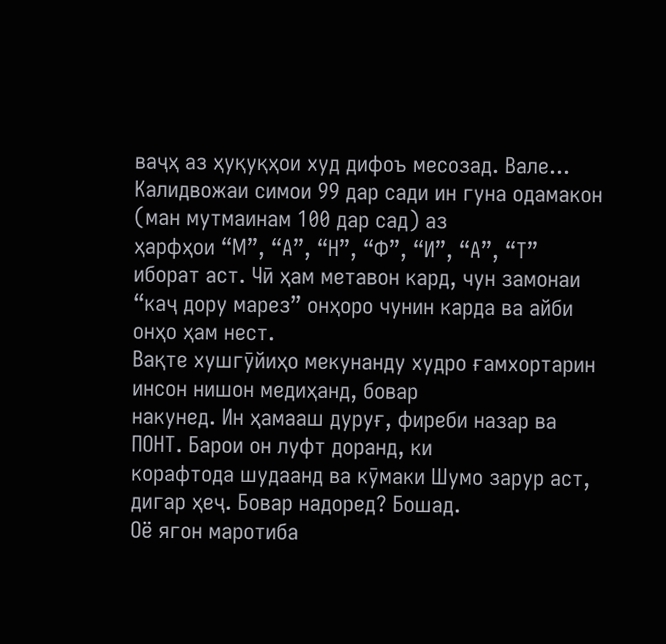ваҷҳ аз ҳуқуқҳои худ дифоъ месозад. Вале...
Калидвожаи симои 99 дар сади ин гуна одамакон (ман мутмаинам 100 дар сад) аз
ҳарфҳои “М”, “А”, “Н”, “Ф”, “И”, “А”, “Т” иборат аст. Чӣ ҳам метавон кард, чун замонаи
“каҷ дору марез” онҳоро чунин карда ва айби онҳо ҳам нест.
Вақте хушгӯйиҳо мекунанду худро ғамхортарин инсон нишон медиҳанд, бовар
накунед. Ин ҳамааш дуруғ, фиреби назар ва ПОНТ. Барои он луфт доранд, ки
корафтода шудаанд ва кӯмаки Шумо зарур аст, дигар ҳеҷ. Бовар надоред? Бошад.
Оё ягон маротиба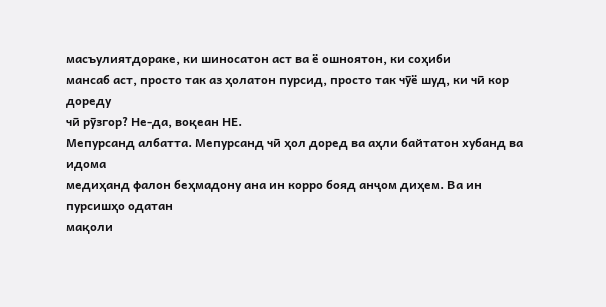масъулиятдораке, ки шиносатон аст ва ё ошноятон, ки соҳиби
мансаб аст, просто так аз ҳолатон пурсид, просто так чӯё шуд, ки чӣ кор дореду
чӣ рӯзгор? Не-да, воқеан НЕ.
Мепурсанд албатта. Мепурсанд чӣ ҳол доред ва аҳли байтатон хубанд ва идома
медиҳанд фалон беҳмадону ана ин корро бояд анҷом диҳем. Ва ин пурсишҳо одатан
мақоли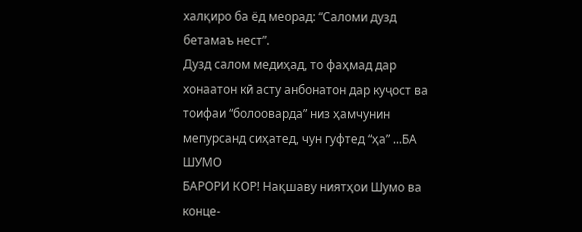халқиро ба ёд меорад: “Саломи дузд бетамаъ нест”.
Дузд салом медиҳад, то фаҳмад дар хонаатон кӣ асту анбонатон дар куҷост ва
тоифаи “болооварда” низ ҳамчунин мепурсанд сиҳатед, чун гуфтед “ҳа” ...БА ШУМО
БАРОРИ КОР! Нақшаву ниятҳои Шумо ва конце-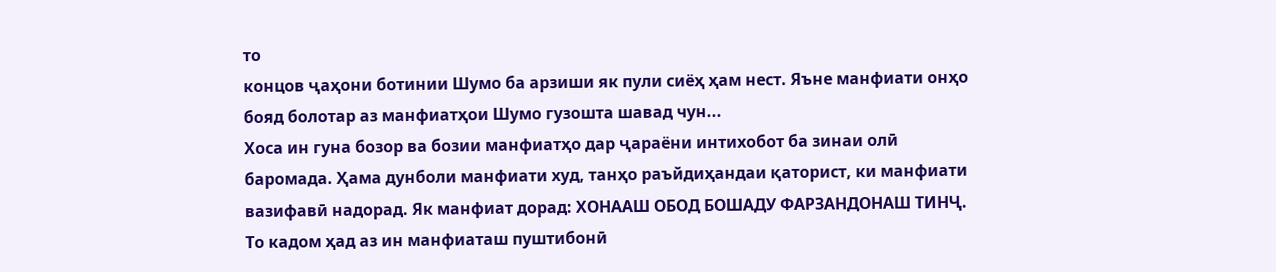то
концов ҷаҳони ботинии Шумо ба арзиши як пули сиёҳ ҳам нест. Яъне манфиати онҳо
бояд болотар аз манфиатҳои Шумо гузошта шавад чун...
Хоса ин гуна бозор ва бозии манфиатҳо дар ҷараёни интихобот ба зинаи олӣ
баромада. Ҳама дунболи манфиати худ, танҳо раъйдиҳандаи қаторист, ки манфиати
вазифавӣ надорад. Як манфиат дорад: ХОНААШ ОБОД БОШАДУ ФАРЗАНДОНАШ ТИНҶ.
То кадом ҳад аз ин манфиаташ пуштибонӣ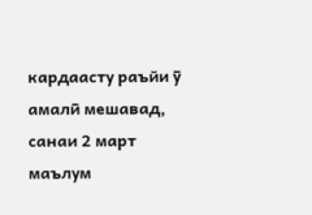кардаасту раъйи ӯ амалӣ мешавад,
санаи 2 март маълум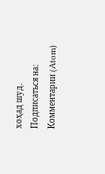хоҳад шуд.
Подписаться на:
Комментарии (Atom)